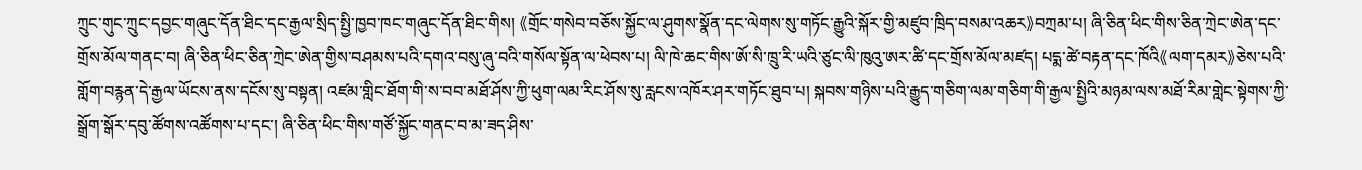ཀྲུང་གུང་ཀྲུང་དབྱང་གཞུང་དོན་ཐིང་དང་རྒྱལ་སྲིད་སྤྱི་ཁྱབ་ཁང་གཞུང་དོན་ཐིང་གིས། 《གྲོང་གསེབ་བཅོས་སྐྱོང་ལ་ཤུགས་སྣོན་དང་ལེགས་སུ་གཏོང་རྒྱུའི་སྐོར་གྱི་མཛུབ་ཁྲིད་བསམ་འཆར》བཀྲམ་པ། ཞི་ཅིན་ཕིང་གིས་ཅིན་ཀྲེང་ཨེན་དང་གྲོས་མོལ་གནང་བ། ཞི་ཅིན་ཕིང་ཅིན་ཀྲེང་ཨེན་གྱིས་བཤམས་པའི་དགའ་བསུ་ཞུ་བའི་གསོལ་སྟོན་ལ་ཕེབས་པ། ལི་ཁེ་ཆང་གིས་ཨོ་སི་ཁྲུ་རི་ཡའི་ཙུང་ལི་ཁུའུ་ཨར་ཚི་དང་གྲོས་མོལ་མཛད། པདྨ་ཚེ་བརྟན་དང་ཁོའི《ལག་དམར》ཅེས་པའི་གློག་བརྙན་དེ་རྒྱལ་ཡོངས་ནས་དངོས་སུ་བསྟན། འཛམ་གླིང་ཐོག་གི་ས་བབ་མཐོ་ཤོས་ཀྱི་ཕུག་ལམ་རིང་ཤོས་སུ་རླངས་འཁོར་ཤར་གཏོང་ཐུབ་པ། སྐབས་གཉིས་པའི་རྒྱུད་གཅིག་ལམ་གཅིག་གི་རྒྱལ་སྤྱིའི་མཉམ་ལས་མཐོ་རིམ་གླེང་སྟེགས་ཀྱི་སྒྲོག་སྒོར་དབུ་ཚོགས་འཚོགས་པ་དང་། ཞི་ཅིན་ཕིང་གིས་གཙོ་སྐྱོང་གནང་བ་མ་ཟད་ཤིས་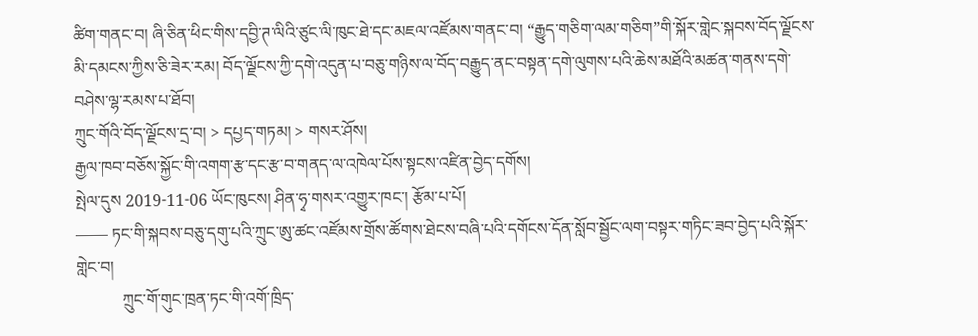ཚིག་གནང་བ། ཞི་ཅིན་ཕིང་གིས་དབྱི་ཊ་ལིའི་ཙུང་ལི་ཁུང་ཐེ་དང་མཇལ་འཛོམས་གནང་བ། “རྒྱུད་གཅིག་ལམ་གཅིག”གི་སྐོར་གླེང་སྐབས་བོད་ལྗོངས་མི་དམངས་ཀྱིས་ཅི་ཟེར་རམ། བོད་ལྗོངས་ཀྱི་དགེ་འདུན་པ་བཅུ་གཉིས་ལ་བོད་བརྒྱུད་ནང་བསྟན་དགེ་ལུགས་པའི་ཆེས་མཐོའི་མཚན་གནས་དགེ་བཤེས་ལྷ་རམས་པ་ཐོབ།
ཀྲུང་གོའི་བོད་ལྗོངས་དྲ་བ། > དཔྱད་གཏམ། > གསར་ཤོས།
རྒྱལ་ཁབ་བཅོས་སྐྱོང་གི་འགག་རྩ་དང་རྩ་བ་གནད་ལ་འཁེལ་པོས་སྟངས་འཛིན་བྱེད་དགོས།
སྤེལ་དུས 2019-11-06 ཡོང་ཁུངས། ཤིན་ཧྭ་གསར་འགྱུར་ཁང་། རྩོམ་པ་པོ།
—— ཏང་གི་སྐབས་བཅུ་དགུ་པའི་ཀྲུང་ཨུ་ཚང་འཛོམས་གྲོས་ཚོགས་ཐེངས་བཞི་པའི་དགོངས་དོན་སློབ་སྦྱོང་ལག་བསྟར་གཏིང་ཟབ་བྱེད་པའི་སྐོར་གླེང་བ།
           ཀྲུང་གོ་གུང་ཁྲན་ཏང་གི་འགོ་ཁྲིད་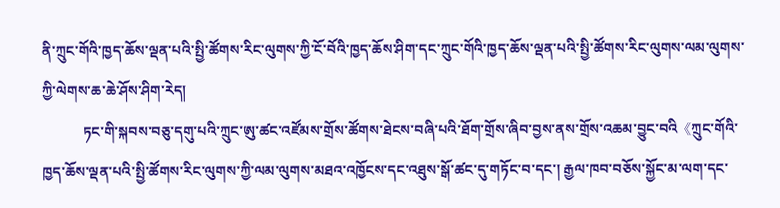ནི་ཀྲུང་གོའི་ཁྱད་ཆོས་ལྡན་པའི་སྤྱི་ཚོགས་རིང་ལུགས་ཀྱི་ངོ་བོའི་ཁྱད་ཆོས་ཤིག་དང་ཀྲུང་གོའི་ཁྱད་ཆོས་ལྡན་པའི་སྤྱི་ཚོགས་རིང་ལུགས་ལམ་ལུགས་ཀྱི་ལེགས་ཆ་ཆེ་ཤོས་ཤིག་རེད།
           ཏང་གི་སྐབས་བཅུ་དགུ་པའི་ཀྲུང་ཨུ་ཚང་འཛོམས་གྲོས་ཚོགས་ཐེངས་བཞི་པའི་ཐོག་གྲོས་ཞིབ་བྱས་ནས་གྲོས་འཆམ་བྱུང་བའི《ཀྲུང་གོའི་ཁྱད་ཆོས་ལྡན་པའི་སྤྱི་ཚོགས་རིང་ལུགས་ཀྱི་ལམ་ལུགས་མཐའ་འཁྱོངས་དང་འཐུས་སྒོ་ཚང་དུ་གཏོང་བ་དང་། རྒྱལ་ཁབ་བཅོས་སྐྱོང་མ་ལག་དང་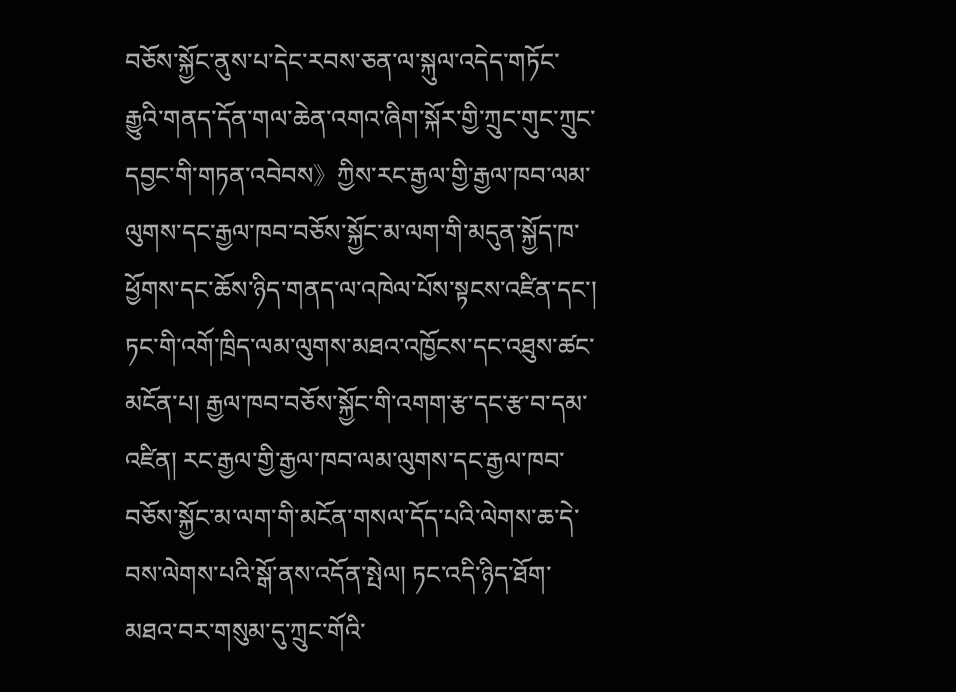བཅོས་སྐྱོང་ནུས་པ་དེང་རབས་ཅན་ལ་སྐུལ་འདེད་གཏོང་རྒྱུའི་གནད་དོན་གལ་ཆེན་འགའ་ཞིག་སྐོར་གྱི་ཀྲུང་གུང་ཀྲུང་དབྱང་གི་གཏན་འབེབས》ཀྱིས་རང་རྒྱལ་གྱི་རྒྱལ་ཁབ་ལམ་ལུགས་དང་རྒྱལ་ཁབ་བཅོས་སྐྱོང་མ་ལག་གི་མདུན་སྐྱོད་ཁ་ཕྱོགས་དང་ཆོས་ཉིད་གནད་ལ་འཁེལ་པོས་སྟངས་འཛིན་དང་། ཏང་གི་འགོ་ཁྲིད་ལམ་ལུགས་མཐའ་འཁྱོངས་དང་འཐུས་ཚང་མངོན་པ། རྒྱལ་ཁབ་བཅོས་སྐྱོང་གི་འགག་རྩ་དང་རྩ་བ་དམ་འཛིན། རང་རྒྱལ་གྱི་རྒྱལ་ཁབ་ལམ་ལུགས་དང་རྒྱལ་ཁབ་བཅོས་སྐྱོང་མ་ལག་གི་མངོན་གསལ་དོད་པའི་ལེགས་ཆ་དེ་བས་ལེགས་པའི་སྒོ་ནས་འདོན་སྤེལ། ཏང་འདི་ཉིད་ཐོག་མཐའ་བར་གསུམ་དུ་ཀྲུང་གོའི་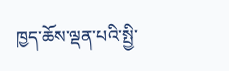ཁྱད་ཆོས་ལྡན་པའི་སྤྱི་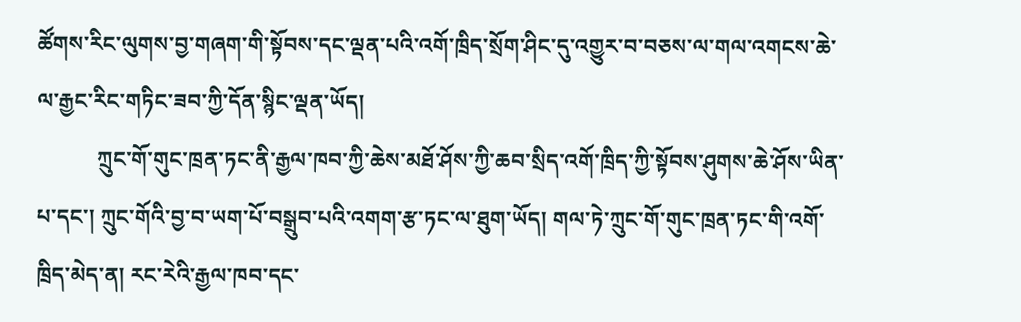ཚོགས་རིང་ལུགས་བྱ་གཞག་གི་སྟོབས་དང་ལྡན་པའི་འགོ་ཁྲིད་སྲོག་ཤིང་དུ་འགྱུར་བ་བཅས་ལ་གལ་འགངས་ཆེ་ལ་རྒྱང་རིང་གཏིང་ཟབ་ཀྱི་དོན་སྙིང་ལྡན་ཡོད།
           ཀྲུང་གོ་གུང་ཁྲན་ཏང་ནི་རྒྱལ་ཁབ་ཀྱི་ཆེས་མཐོ་ཤོས་ཀྱི་ཆབ་སྲིད་འགོ་ཁྲིད་ཀྱི་སྟོབས་ཤུགས་ཆེ་ཤོས་ཡིན་པ་དང་། ཀྲུང་གོའི་བྱ་བ་ཡག་པོ་བསྒྲུབ་པའི་འགག་རྩ་ཏང་ལ་ཐུག་ཡོད། གལ་ཏེ་ཀྲུང་གོ་གུང་ཁྲན་ཏང་གི་འགོ་ཁྲིད་མེད་ན། རང་རེའི་རྒྱལ་ཁབ་དང་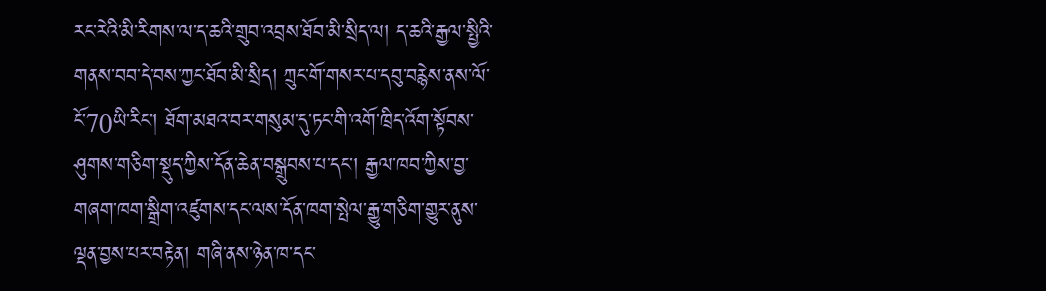རང་རེའི་མི་རིགས་ལ་ད་ཆའི་གྲུབ་འབྲས་ཐོབ་མི་སྲིད་ལ། ད་ཆའི་རྒྱལ་སྤྱིའི་གནས་བབ་དེ་བས་ཀྱང་ཐོབ་མི་སྲིད། ཀྲུང་གོ་གསར་པ་དབུ་བརྙེས་ནས་ལོ་ངོ་70ཡི་རིང་། ཐོག་མཐའ་བར་གསུམ་དུ་ཏང་གི་འགོ་ཁྲིད་འོག་སྟོབས་ཤུགས་གཅིག་སྡུད་ཀྱིས་དོན་ཆེན་བསྒྲུབས་པ་དང་། རྒྱལ་ཁབ་ཀྱིས་བྱ་གཞག་ཁག་སྒྲིག་འཛུགས་དང་ལས་དོན་ཁག་སྤེལ་རྒྱུ་གཅིག་གྱུར་ནུས་ལྡན་བྱས་པར་བརྟེན། གཞི་ནས་ཉེན་ཁ་དང་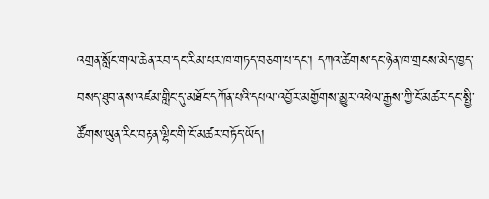འགྲན་སློང་གལ་ཆེན་རབ་དང་རིམ་པར་ཁ་གཏད་བཅག་པ་དང་། དཀའ་ཚེགས་དང་ཉེན་ཁ་གྲངས་མེད་ཁྱད་བསད་ཐུབ་ནས་འཛམ་གླིང་དུ་མཐོང་དཀོན་པའི་དཔལ་འབྱོར་མགྱོགས་མྱུར་འཕེལ་རྒྱས་ཀྱི་ངོ་མཚར་དང་སྤྱི་ཚོགས་ཡུན་རིང་བརྟན་ལྷིང་གི་ངོ་མཚར་བཏོད་ཡོད།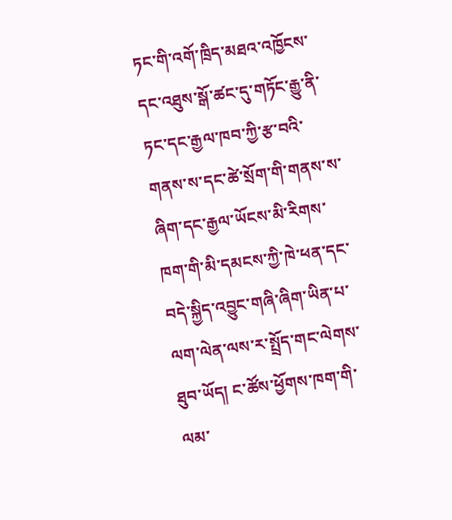ཏང་གི་འགོ་ཁྲིད་མཐའ་འཁྱོངས་དང་འཐུས་སྒོ་ཚང་དུ་གཏོང་རྒྱུ་ནི་ཏང་དང་རྒྱལ་ཁབ་ཀྱི་རྩ་བའི་གནས་ས་དང་ཚེ་སྲོག་གི་གནས་ས་ཞིག་དང་རྒྱལ་ཡོངས་མི་རིགས་ཁག་གི་མི་དམངས་ཀྱི་ཁེ་ཕན་དང་བདེ་སྐྱིད་འབྱུང་གཞི་ཞིག་ཡིན་པ་ལག་ལེན་ལས་ར་སྤྲོད་གང་ལེགས་ཐུབ་ཡོད། ང་ཚོས་ཕྱོགས་ཁག་གི་ལམ་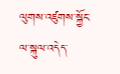ལུགས་འཛུགས་སྐྱོང་ལ་སྐུལ་འདེད་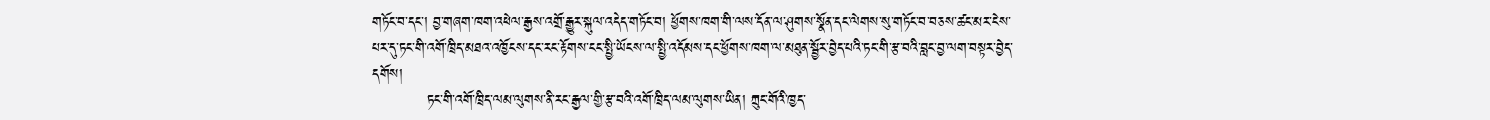གཏོང་བ་དང་། བྱ་གཞག་ཁག་འཕེལ་རྒྱས་འགྲོ་རྒྱུར་སྐུལ་འདེད་གཏོང་བ། ཕྱོགས་ཁག་གི་ལས་དོན་ལ་ཤུགས་སྣོན་དང་ལེགས་སུ་གཏོང་བ་བཅས་ཚང་མར་ངེས་པར་དུ་ཏང་གི་འགོ་ཁྲིད་མཐའ་འཁྱོངས་དང་རང་རྟོགས་ངང་སྤྱི་ཡོངས་ལ་སྤྱི་འདོམས་དང་ཕྱོགས་ཁག་ལ་མཐུན་སྦྱོར་བྱེད་པའི་ཏང་གི་རྩ་བའི་བླང་བྱ་ལག་བསྟར་བྱེད་དགོས།
           ཏང་གི་འགོ་ཁྲིད་ལམ་ལུགས་ནི་རང་རྒྱལ་གྱི་རྩ་བའི་འགོ་ཁྲིད་ལམ་ལུགས་ཡིན། ཀྲུང་གོའི་ཁྱད་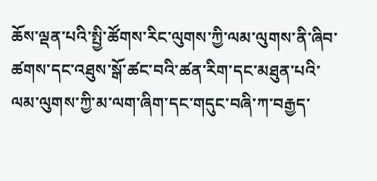ཆོས་ལྡན་པའི་སྤྱི་ཚོགས་རིང་ལུགས་ཀྱི་ལམ་ལུགས་ནི་ཞིབ་ཚགས་དང་འཐུས་སྒོ་ཚང་བའི་ཚན་རིག་དང་མཐུན་པའི་ལམ་ལུགས་ཀྱི་མ་ལག་ཞིག་དང་གདུང་བཞི་ཀ་བརྒྱད་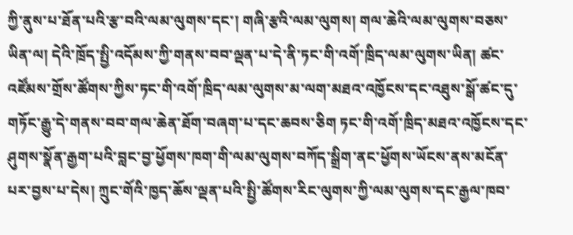ཀྱི་ནུས་པ་ཐོན་པའི་རྩ་བའི་ལམ་ལུགས་དང་། གཞི་རྩའི་ལམ་ལུགས། གལ་ཆེའི་ལམ་ལུགས་བཅས་ཡིན་ལ། དེའི་ཁྲོད་སྤྱི་འདོམས་ཀྱི་གནས་བབ་ལྡན་པ་དེ་ནི་ཏང་གི་འགོ་ཁྲིད་ལམ་ལུགས་ཡིན། ཚང་འཛོམས་གྲོས་ཚོགས་ཀྱིས་ཏང་གི་འགོ་ཁྲིད་ལམ་ལུགས་མ་ལག་མཐའ་འཁྱོངས་དང་འཐུས་སྒོ་ཚང་དུ་གཏོང་རྒྱུ་དེ་གནས་བབ་གལ་ཆེན་ཐོག་བཞག་པ་དང་ཆབས་ཅིག ཏང་གི་འགོ་ཁྲིད་མཐའ་འཁྱོངས་དང་ཤུགས་སྣོན་རྒྱག་པའི་བླང་བྱ་ཕྱོགས་ཁག་གི་ལམ་ལུགས་བཀོད་སྒྲིག་ནང་ཕྱོགས་ཡོངས་ནས་མངོན་པར་བྱས་པ་དེས། ཀྲུང་གོའི་ཁྱད་ཆོས་ལྡན་པའི་སྤྱི་ཚོགས་རིང་ལུགས་ཀྱི་ལམ་ལུགས་དང་རྒྱལ་ཁབ་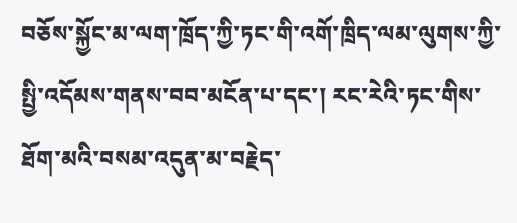བཅོས་སྐྱོང་མ་ལག་ཁྲོད་ཀྱི་ཏང་གི་འགོ་ཁྲིད་ལམ་ལུགས་ཀྱི་སྤྱི་འདོམས་གནས་བབ་མངོན་པ་དང་། རང་རེའི་ཏང་གིས་ཐོག་མའི་བསམ་འདུན་མ་བརྗེད་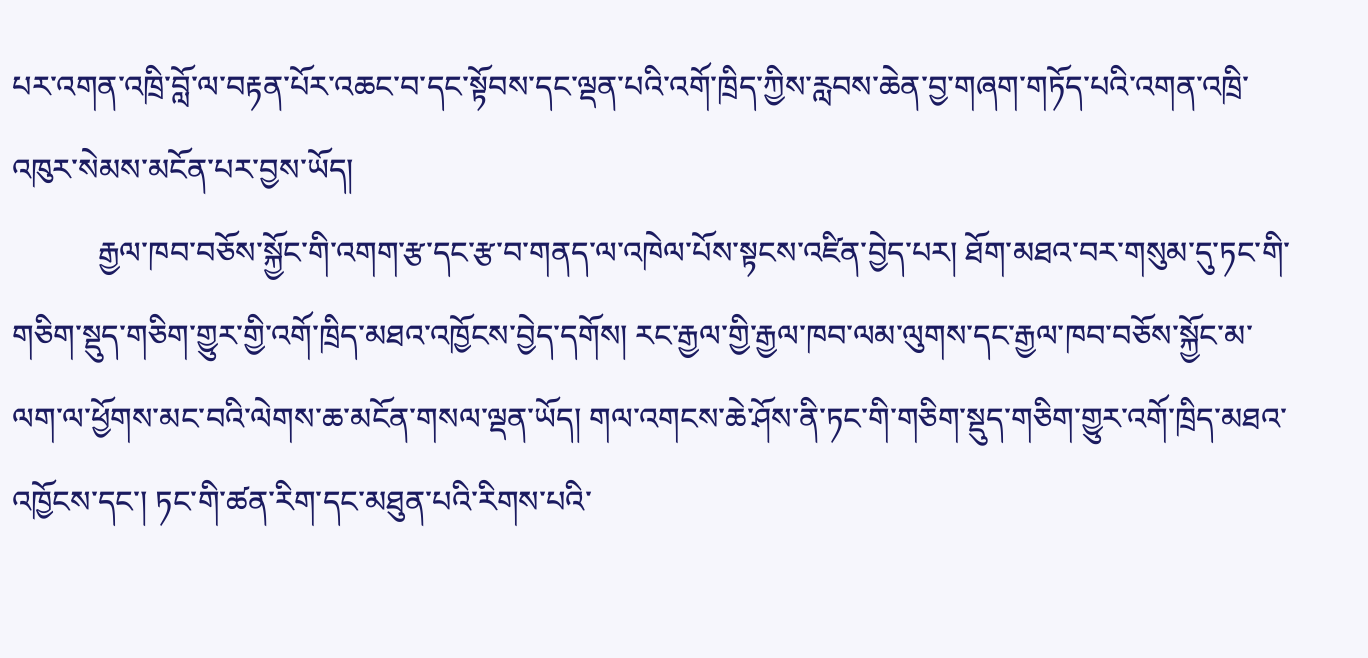པར་འགན་འཁྲི་བློ་ལ་བརྟན་པོར་འཆང་བ་དང་སྟོབས་དང་ལྡན་པའི་འགོ་ཁྲིད་ཀྱིས་རླབས་ཆེན་བྱ་གཞག་གཏོད་པའི་འགན་འཁྲི་འཁུར་སེམས་མངོན་པར་བྱས་ཡོད།
           རྒྱལ་ཁབ་བཅོས་སྐྱོང་གི་འགག་རྩ་དང་རྩ་བ་གནད་ལ་འཁེལ་པོས་སྟངས་འཛིན་བྱེད་པར། ཐོག་མཐའ་བར་གསུམ་དུ་ཏང་གི་གཅིག་སྡུད་གཅིག་གྱུར་གྱི་འགོ་ཁྲིད་མཐའ་འཁྱོངས་བྱེད་དགོས། རང་རྒྱལ་གྱི་རྒྱལ་ཁབ་ལམ་ལུགས་དང་རྒྱལ་ཁབ་བཅོས་སྐྱོང་མ་ལག་ལ་ཕྱོགས་མང་བའི་ལེགས་ཆ་མངོན་གསལ་ལྡན་ཡོད། གལ་འགངས་ཆེ་ཤོས་ནི་ཏང་གི་གཅིག་སྡུད་གཅིག་གྱུར་འགོ་ཁྲིད་མཐའ་འཁྱོངས་དང་། ཏང་གི་ཚན་རིག་དང་མཐུན་པའི་རིགས་པའི་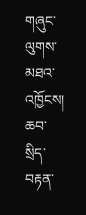གཞུང་ལུགས་མཐའ་འཁྱོངས། ཆབ་སྲིད་བརྟན་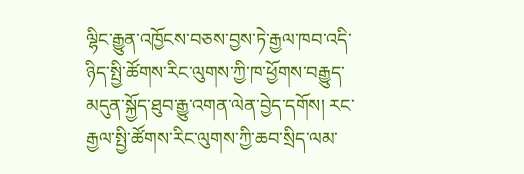ལྷིང་རྒྱུན་འཁྱོངས་བཅས་བྱས་ཏེ་རྒྱལ་ཁབ་འདི་ཉིད་སྤྱི་ཚོགས་རིང་ལུགས་ཀྱི་ཁ་ཕྱོགས་བརྒྱུད་མདུན་སྐྱོད་ཐུབ་རྒྱུ་འགན་ལེན་བྱེད་དགོས། རང་རྒྱལ་སྤྱི་ཚོགས་རིང་ལུགས་ཀྱི་ཆབ་སྲིད་ལམ་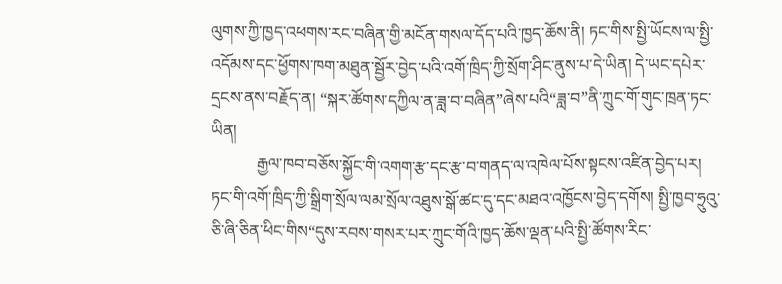ལུགས་ཀྱི་ཁྱད་འཕགས་རང་བཞིན་གྱི་མངོན་གསལ་དོད་པའི་ཁྱད་ཆོས་ནི། ཏང་གིས་སྤྱི་ཡོངས་ལ་སྤྱི་འདོམས་དང་ཕྱོགས་ཁག་མཐུན་སྦྱོར་བྱེད་པའི་འགོ་ཁྲིད་ཀྱི་སྲོག་ཤིང་ནུས་པ་དེ་ཡིན། དེ་ཡང་དཔེར་དྲངས་ནས་བརྗོད་ན། “སྐར་ཚོགས་དཀྱིལ་ན་ཟླ་བ་བཞིན”ཞེས་པའི“ཟླ་བ”ནི་ཀྲུང་གོ་གུང་ཁྲན་ཏང་ཡིན།
           རྒྱལ་ཁབ་བཅོས་སྐྱོང་གི་འགག་རྩ་དང་རྩ་བ་གནད་ལ་འཁེལ་པོས་སྟངས་འཛིན་བྱེད་པར། ཏང་གི་འགོ་ཁྲིད་ཀྱི་སྒྲིག་སྲོལ་ལམ་སྲོལ་འཐུས་སྒོ་ཚང་དུ་དང་མཐའ་འཁྱོངས་བྱེད་དགོས། སྤྱི་ཁྱབ་ཧྲུའུ་ཅི་ཞི་ཅིན་ཕིང་གིས“དུས་རབས་གསར་པར་ཀྲུང་གོའི་ཁྱད་ཆོས་ལྡན་པའི་སྤྱི་ཚོགས་རིང་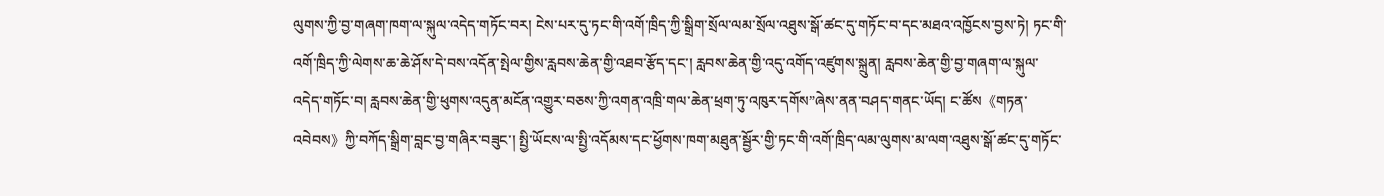ལུགས་ཀྱི་བྱ་གཞག་ཁག་ལ་སྐུལ་འདེད་གཏོང་བར། ངེས་པར་དུ་ཏང་གི་འགོ་ཁྲིད་ཀྱི་སྒྲིག་སྲོལ་ལམ་སྲོལ་འཐུས་སྒོ་ཚང་དུ་གཏོང་བ་དང་མཐའ་འཁྱོངས་བྱས་ཏེ། ཏང་གི་འགོ་ཁྲིད་ཀྱི་ལེགས་ཆ་ཆེ་ཤོས་དེ་བས་འདོན་སྤེལ་གྱིས་རླབས་ཆེན་གྱི་འཐབ་རྩོད་དང་། རླབས་ཆེན་གྱི་འདུ་འགོད་འཛུགས་སྐྲུན། རླབས་ཆེན་གྱི་བྱ་གཞག་ལ་སྐུལ་འདེད་གཏོང་བ། རླབས་ཆེན་གྱི་ཕུགས་འདུན་མངོན་འགྱུར་བཅས་ཀྱི་འགན་འཁྲི་གལ་ཆེན་ཕྲག་ཏུ་འཁུར་དགོས”ཞེས་ནན་བཤད་གནང་ཡོད། ང་ཚོས《གཏན་འབེབས》ཀྱི་བཀོད་སྒྲིག་བླང་བྱ་གཞིར་བཟུང་། སྤྱི་ཡོངས་ལ་སྤྱི་འདོམས་དང་ཕྱོགས་ཁག་མཐུན་སྦྱོར་གྱི་ཏང་གི་འགོ་ཁྲིད་ལམ་ལུགས་མ་ལག་འཐུས་སྒོ་ཚང་དུ་གཏོང་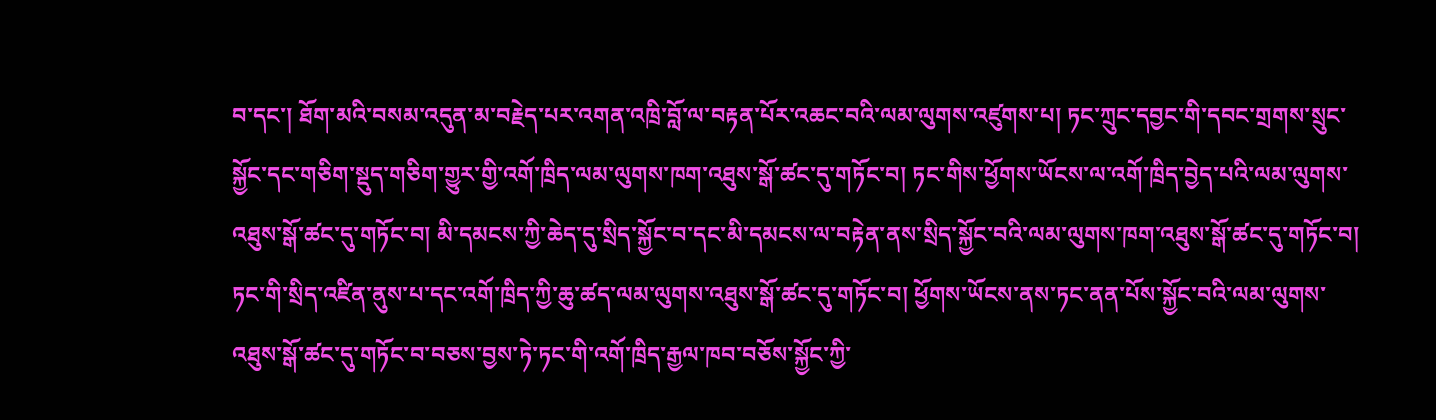བ་དང་། ཐོག་མའི་བསམ་འདུན་མ་བརྗེད་པར་འགན་འཁྲི་བློ་ལ་བརྟན་པོར་འཆང་བའི་ལམ་ལུགས་འཛུགས་པ། ཏང་ཀྲུང་དབྱང་གི་དབང་གྲགས་སྲུང་སྐྱོང་དང་གཅིག་སྡུད་གཅིག་གྱུར་གྱི་འགོ་ཁྲིད་ལམ་ལུགས་ཁག་འཐུས་སྒོ་ཚང་དུ་གཏོང་བ། ཏང་གིས་ཕྱོགས་ཡོངས་ལ་འགོ་ཁྲིད་བྱེད་པའི་ལམ་ལུགས་འཐུས་སྒོ་ཚང་དུ་གཏོང་བ། མི་དམངས་ཀྱི་ཆེད་དུ་སྲིད་སྐྱོང་བ་དང་མི་དམངས་ལ་བརྟེན་ནས་སྲིད་སྐྱོང་བའི་ལམ་ལུགས་ཁག་འཐུས་སྒོ་ཚང་དུ་གཏོང་བ། ཏང་གི་སྲིད་འཛིན་ནུས་པ་དང་འགོ་ཁྲིད་ཀྱི་ཆུ་ཚད་ལམ་ལུགས་འཐུས་སྒོ་ཚང་དུ་གཏོང་བ། ཕྱོགས་ཡོངས་ནས་ཏང་ནན་པོས་སྐྱོང་བའི་ལམ་ལུགས་འཐུས་སྒོ་ཚང་དུ་གཏོང་བ་བཅས་བྱས་ཏེ་ཏང་གི་འགོ་ཁྲིད་རྒྱལ་ཁབ་བཅོས་སྐྱོང་ཀྱི་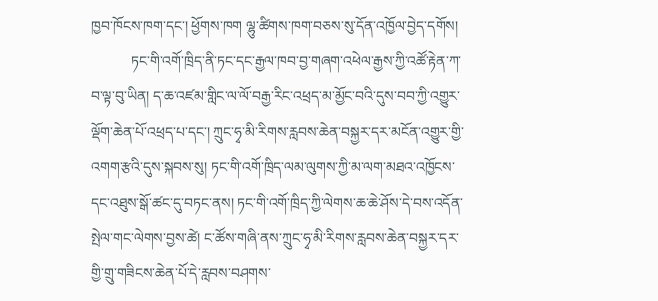ཁྱབ་ཁོངས་ཁག་དང་། ཕྱོགས་ཁག ལྷུ་ཚིགས་ཁག་བཅས་སུ་དོན་འཁྱོལ་བྱེད་དགོས།
           ཏང་གི་འགོ་ཁྲིད་ནི་ཏང་དང་རྒྱལ་ཁབ་བྱ་གཞག་འཕེལ་རྒྱས་ཀྱི་འཚོ་རྟེན་ཀ་བ་ལྟ་བུ་ཡིན། ད་ཆ་འཛམ་གླིང་ལ་ལོ་བརྒྱ་རིང་འཕྲད་མ་མྱོང་བའི་དུས་བབ་ཀྱི་འགྱུར་ལྡོག་ཆེན་པོ་འཕྲད་པ་དང་། ཀྲུང་ཧྭ་མི་རིགས་རླབས་ཆེན་བསྐྱར་དར་མངོན་འགྱུར་གྱི་འགག་རྩའི་དུས་སྐབས་སུ། ཏང་གི་འགོ་ཁྲིད་ལམ་ལུགས་ཀྱི་མ་ལག་མཐའ་འཁྱོངས་དང་འཐུས་སྒོ་ཚང་དུ་བཏང་ནས། ཏང་གི་འགོ་ཁྲིད་ཀྱི་ལེགས་ཆ་ཆེ་ཤོས་དེ་བས་འདོན་སྤེལ་གང་ལེགས་བྱས་ཚེ། ང་ཚོས་གཞི་ནས་ཀྲུང་ཧྭ་མི་རིགས་རླབས་ཆེན་བསྐྱར་དར་གྱི་གྲུ་གཟིངས་ཆེན་པོ་དེ་རླབས་བཤགས་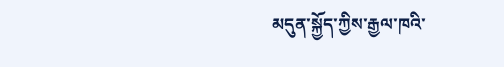མདུན་སྐྱོད་ཀྱིས་རྒྱལ་ཁའི་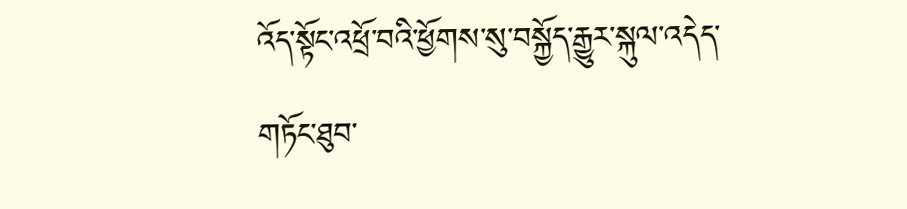འོད་སྟོང་འཕྲོ་བའི་ཕྱོགས་སུ་བསྐྱོད་རྒྱུར་སྐུལ་འདེད་གཏོང་ཐུབ་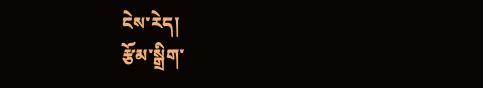ངེས་རེད།
རྩོམ་སྒྲིག་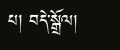པ། བདེ་སྒྲོལ།